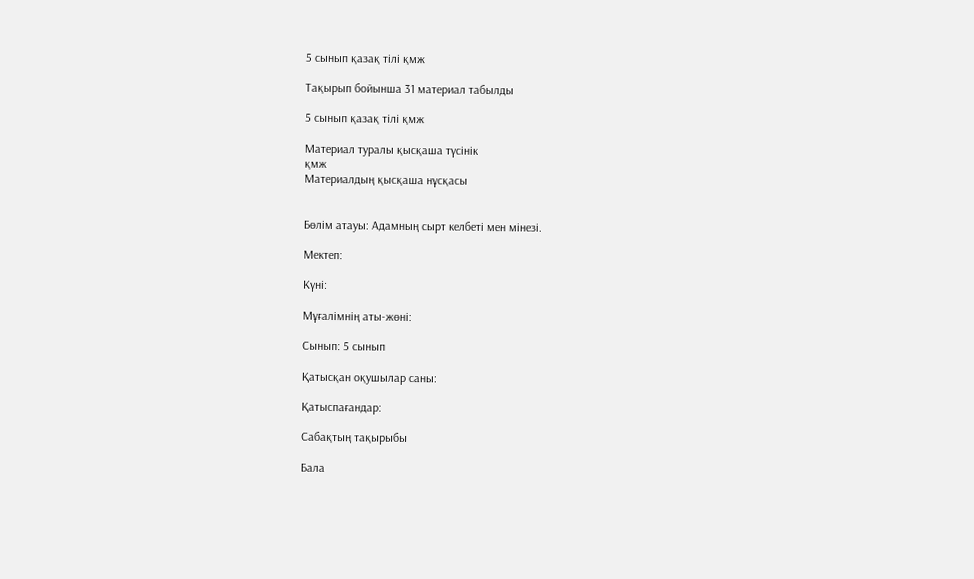5 сынып қазақ тілі қмж

Тақырып бойынша 31 материал табылды

5 сынып қазақ тілі қмж

Материал туралы қысқаша түсінік
қмж
Материалдың қысқаша нұсқасы


Бөлім атауы: Адамның сырт келбеті мен мінезі.

Мектеп:

Күні:

Мұғалімнің аты-жөні:

Сынып: 5 сынып

Қатысқан оқушылар саны:

Қатыспағандар:

Сабақтың тақырыбы

Бала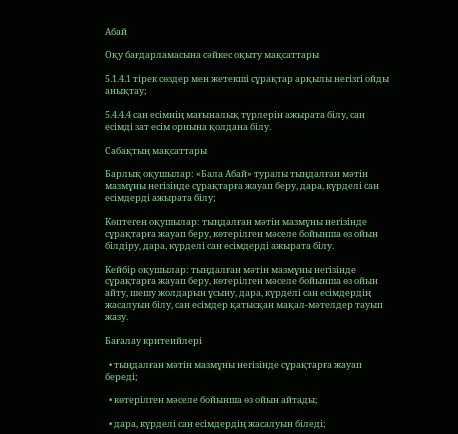Абай

Оқу бағдарламасына сәйкес оқыту мақсаттары

5.1.4.1 тірек сөздер мен жетекші сұрақтар арқылы негізгі ойды анықтау;

5.4.4.4 сан есімнің мағыналық түрлерін ажырата білу, сан есімді зат есім орнына қолдана білу.

Сабақтың мақсаттары

Барлық оқушылар: «Бала Абай» туралы тыңдалған мәтін мазмұны негізінде сұрақтарға жауап беру, дара, күрделі сан есімдерді ажырата білу;

Көптеген оқушылар: тыңдалған мәтін мазмұны негізінде сұрақтарға жауап беру, көтерілген мәселе бойынша өз ойын білдіру, дара, күрделі сан есімдерді ажырата білу.

Кейбір оқушылар: тыңдалған мәтін мазмұны негізінде сұрақтарға жауап беру, көтерілген мәселе бойынша өз ойын айту, шешу жолдарын ұсыну, дара, күрделі сан есімдердің жасалуын білу, сан есімдер қатысқан мақал-мәтелдер тауып жазу.

Бағалау критеийлері

  • тыңдалған мәтін мазмұны негізінде сұрақтарға жауап береді;

  • көтерілген мәселе бойынша өз ойын айтады;

  • дара, күрделі сан есімдердің жасалуын біледі;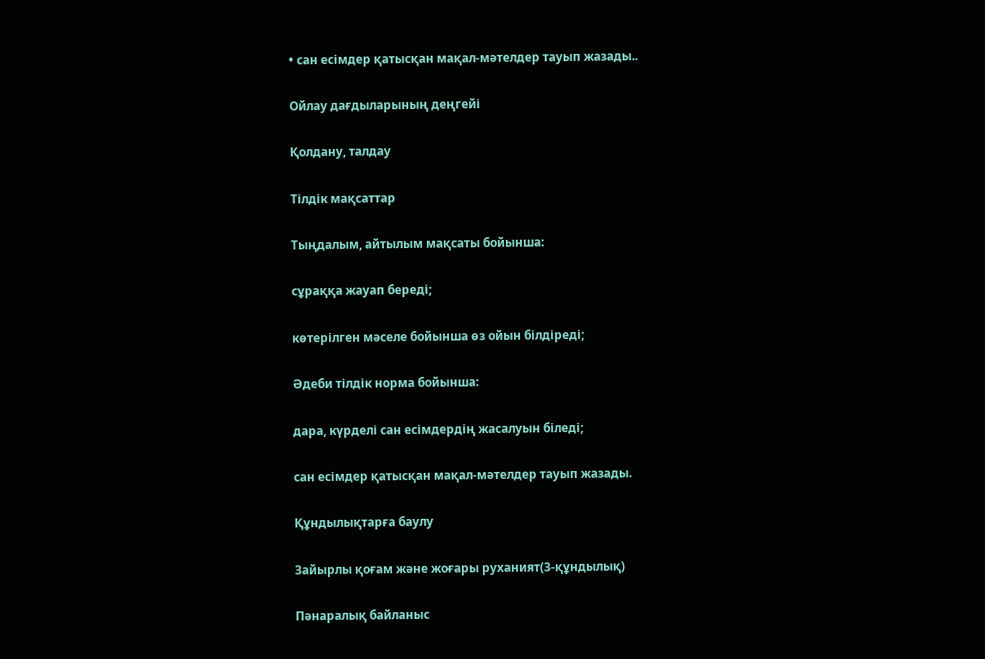• сан есімдер қатысқан мақал-мәтелдер тауып жазады..

Ойлау дағдыларының деңгейі

Қолдану, талдау

Тілдік мақсаттар

Тыңдалым, айтылым мақсаты бойынша:

сұраққа жауап береді;

көтерілген мәселе бойынша өз ойын білдіреді;

Әдеби тілдік норма бойынша:

дара, күрделі сан есімдердің жасалуын біледі;

сан есімдер қатысқан мақал-мәтелдер тауып жазады.

Құндылықтарға баулу

Зайырлы қоғам және жоғары руханият(3-құндылық)

Пәнаралық байланыс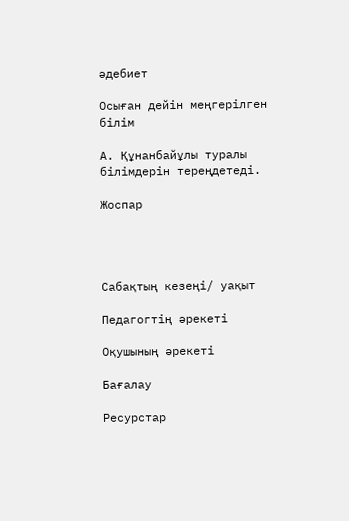әдебиет

Осыған дейін меңгерілген білім

А. Құнанбайұлы туралы білімдерін тереңдетеді.

Жоспар




Сабақтың кезеңі/ уақыт

Педагогтің әрекеті

Оқушының әрекеті

Бағалау

Ресурстар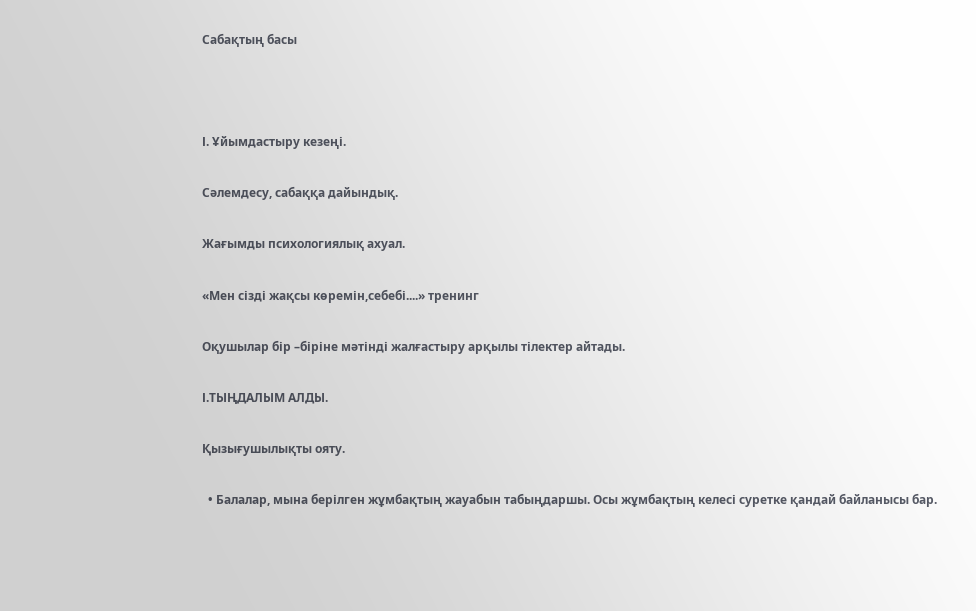Сабақтың басы



І. Ұйымдастыру кезеңі.

Сәлемдесу, сабаққа дайындық.

Жағымды психологиялық ахуал.

«Мен сізді жақсы көремін,себебі....» тренинг

Оқушылар бір –біріне мәтінді жалғастыру арқылы тілектер айтады.

І.ТЫҢДАЛЫМ АЛДЫ.

Қызығушылықты ояту.

  • Балалар, мына берілген жұмбақтың жауабын табыңдаршы. Осы жұмбақтың келесі суретке қандай байланысы бар.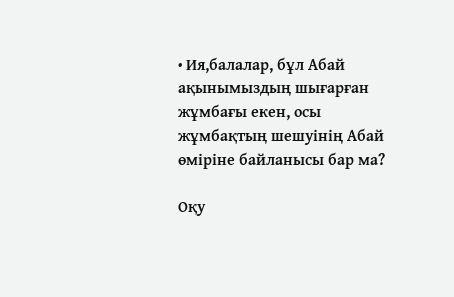• Ия,балалар, бұл Абай ақынымыздың шығарған жұмбағы екен, осы жұмбақтың шешуінің Абай өміріне байланысы бар ма?

Оқу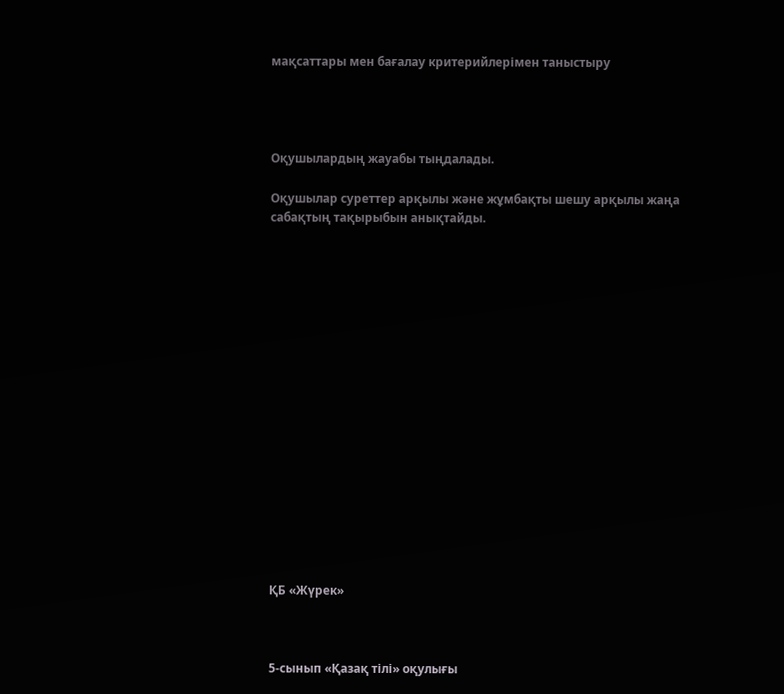мақсаттары мен бағалау критерийлерімен таныстыру




Оқушылардың жауабы тыңдалады.

Оқушылар суреттер арқылы және жұмбақты шешу арқылы жаңа сабақтың тақырыбын анықтайды.


















ҚБ «Жүрек»



5-сынып «Қазақ тілі» оқулығы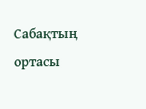Сабақтың ортасы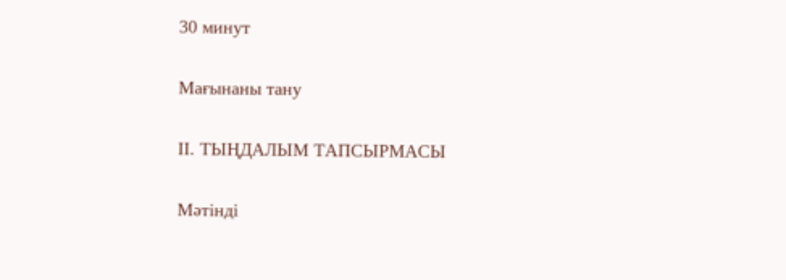30 минут

Мағынаны тану

ІІ. ТЫҢДАЛЫМ ТАПСЫРМАСЫ

Мәтінді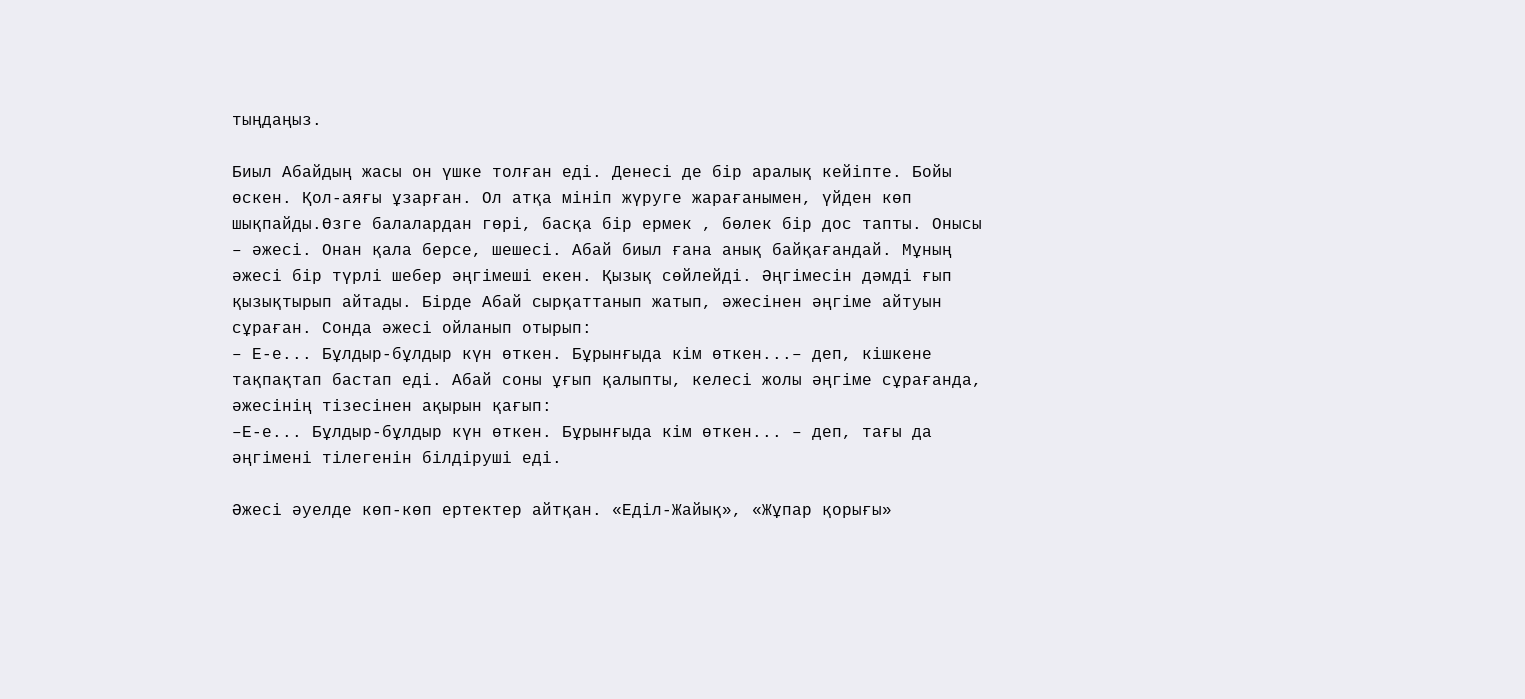тыңдаңыз.

Биыл Абайдың жасы он үшке толған еді. Денесі де бір аралық кейіпте. Бойы өскен. Қол-аяғы ұзарған. Ол атқа мініп жүруге жарағанымен, үйден көп шықпайды.Өзге балалардан гөрі, басқа бір ермек , бөлек бір дос тапты. Онысы – әжесі. Онан қала берсе, шешесі. Абай биыл ғана анық байқағандай. Мұның әжесі бір түрлі шебер әңгімеші екен. Қызық сөйлейді. Әңгімесін дәмді ғып қызықтырып айтады. Бірде Абай сырқаттанып жатып, әжесінен әңгіме айтуын сұраған. Сонда әжесі ойланып отырып:
– Е-е... Бұлдыр-бұлдыр күн өткен. Бұрынғыда кім өткен...– деп, кішкене тақпақтап бастап еді. Абай соны ұғып қалыпты, келесі жолы әңгіме сұрағанда, әжесінің тізесінен ақырын қағып:
–Е-е... Бұлдыр-бұлдыр күн өткен. Бұрынғыда кім өткен... – деп, тағы да әңгімені тілегенін білдіруші еді.

Әжесі әуелде көп-көп ертектер айтқан. «Еділ-Жайық», «Жұпар қорығы»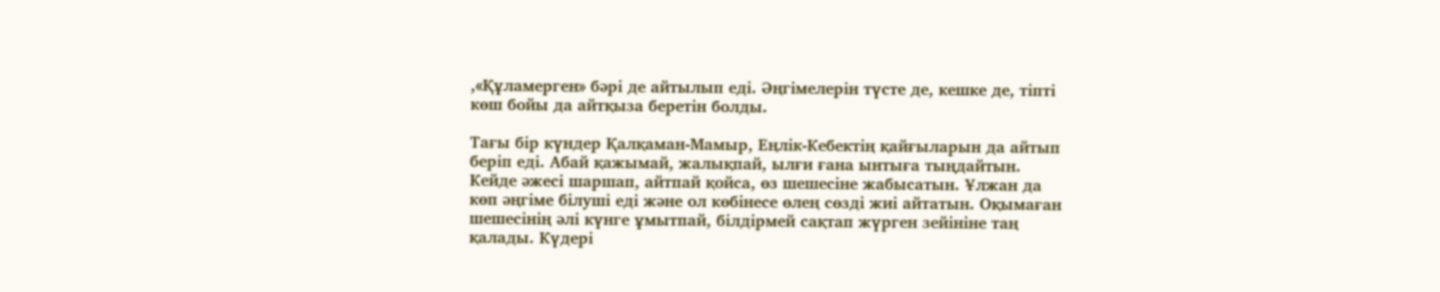,«Құламерген» бәрі де айтылып еді. Әңгімелерін түсте де, кешке де, тіпті көш бойы да айтқыза беретін болды.

Тағы бір күндер Қалқаман-Мамыр, Еңлік-Кебектің қайғыларын да айтып беріп еді. Абай қажымай, жалықпай, ылғи ғана ынтыға тыңдайтын. Кейде әжесі шаршап, айтпай қойса, өз шешесіне жабысатын. Ұлжан да көп әңгіме білуші еді және ол көбінесе өлең сөзді жиі айтатын. Оқымаған шешесінің әлі күнге ұмытпай, білдірмей сақтап жүрген зейініне таң қалады. Күдері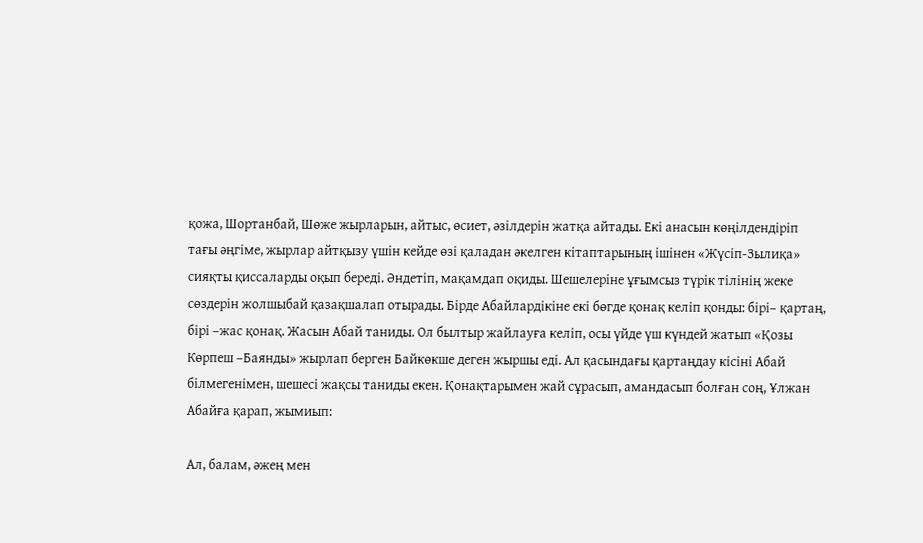қожа, Шортанбай, Шөже жырларын, айтыс, өсиет, әзілдерін жатқа айтады. Екі анасын көңілдендіріп тағы әңгіме, жырлар айтқызу үшін кейде өзі қаладан әкелген кітаптарының ішінен «Жүсіп-Зылиқа» сияқты қиссаларды оқып береді. Әндетіп, мақамдап оқиды. Шешелеріне ұғымсыз түрік тілінің жеке сөздерін жолшыбай қазақшалап отырады. Бірде Абайлардікіне екі бөгде қонақ келіп қонды: бірі– қартаң, бірі –жас қонақ. Жасын Абай таниды. Ол былтыр жайлауға келіп, осы үйде үш күндей жатып «Қозы Көрпеш –Баянды» жырлап берген Байкөкше деген жыршы еді. Ал қасындағы қартаңдау кісіні Абай білмегенімен, шешесі жақсы таниды екен. Қонақтарымен жай сұрасып, амандасып болған соң, Ұлжан Абайға қарап, жымиып:

Ал, балам, әжең мен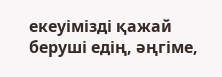екеуімізді қажай беруші едің, әңгіме,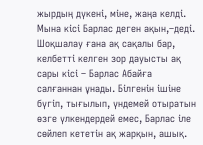жырдың дүкені, міне, жаңа келді. Мына кісі Барлас деген ақын,–деді.
Шоқшалау ғана ақ сақалы бар, келбетті келген зор дауысты ақ сары кісі – Барлас Абайға салғаннан ұнады. Білгенін ішіне бүгіп, тығылып, үндемей отыратын өзге үлкендердей емес, Барлас іле сөйлеп кететін ақ жарқын, ашық.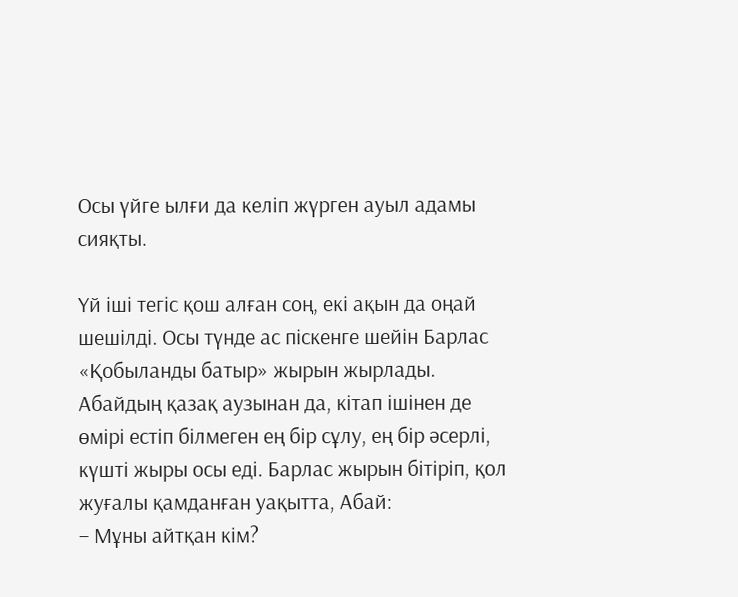Осы үйге ылғи да келіп жүрген ауыл адамы сияқты.

Үй іші тегіс қош алған соң, екі ақын да оңай шешілді. Осы түнде ас піскенге шейін Барлас «Қобыланды батыр» жырын жырлады. Абайдың қазақ аузынан да, кітап ішінен де өмірі естіп білмеген ең бір сұлу, ең бір әсерлі, күшті жыры осы еді. Барлас жырын бітіріп, қол жуғалы қамданған уақытта, Абай:
– Мұны айтқан кім?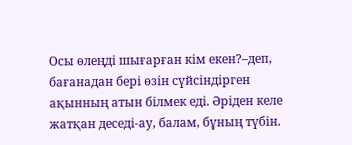Осы өлеңді шығарған кім екен?–деп, бағанадан бері өзін сүйсіндірген ақынның атын білмек еді. Әріден келе жатқан деседі-ау, балам, бұның түбін.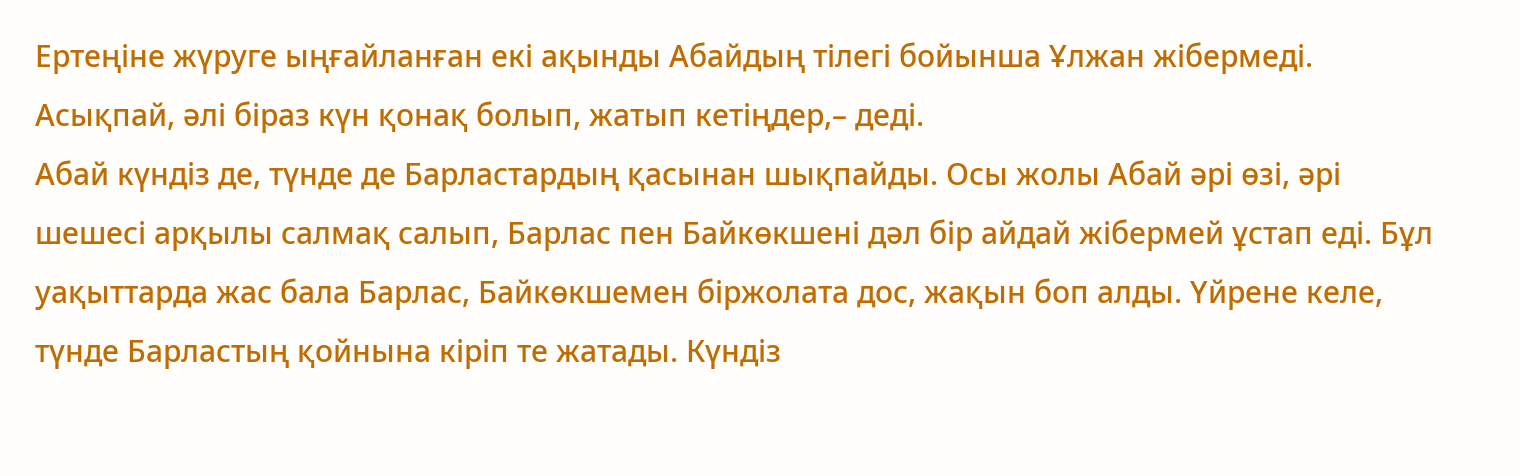Ертеңіне жүруге ыңғайланған екі ақынды Абайдың тілегі бойынша Ұлжан жібермеді.
Асықпай, әлі біраз күн қонақ болып, жатып кетіңдер,– деді.
Абай күндіз де, түнде де Барластардың қасынан шықпайды. Осы жолы Абай әрі өзі, әрі шешесі арқылы салмақ салып, Барлас пен Байкөкшені дәл бір айдай жібермей ұстап еді. Бұл уақыттарда жас бала Барлас, Байкөкшемен біржолата дос, жақын боп алды. Үйрене келе, түнде Барластың қойнына кіріп те жатады. Күндіз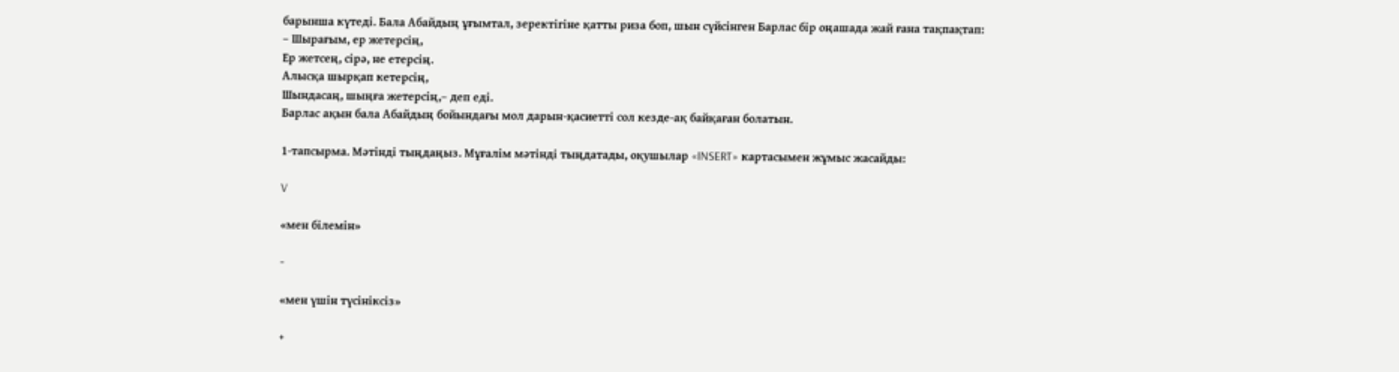барынша күтеді. Бала Абайдың ұғымтал, зеректігіне қатты риза боп, шын сүйсінген Барлас бір оңашада жай ғана тақпақтап:
– Шырағым, ер жетерсің,
Ер жетсең, сірә, не етерсің.
Алысқа шырқап кетерсің,
Шындасаң, шыңға жетерсің,– деп еді.
Барлас ақын бала Абайдың бойындағы мол дарын-қасиетті сол кезде-ақ байқаған болатын.

1-тапсырма. Мәтінді тыңдаңыз. Мұғалім мәтінді тыңдатады, оқушылар «INSERT» картасымен жұмыс жасайды:

V

«мен білемін»

-

«мен үшін түсініксіз»

+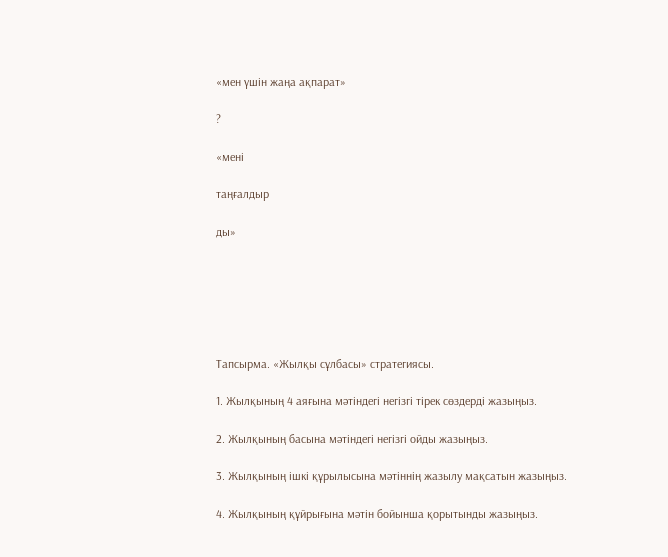«мен үшін жаңа ақпарат»

?

«мені

таңғалдыр

ды»






Тапсырма. «Жылқы сұлбасы» стратегиясы.

1. Жылқының 4 аяғына мәтіндегі негізгі тірек сөздерді жазыңыз.

2. Жылқының басына мәтіндегі негізгі ойды жазыңыз.

3. Жылқының ішкі құрылысына мәтіннің жазылу мақсатын жазыңыз.

4. Жылқының құйрығына мәтін бойынша қорытынды жазыңыз.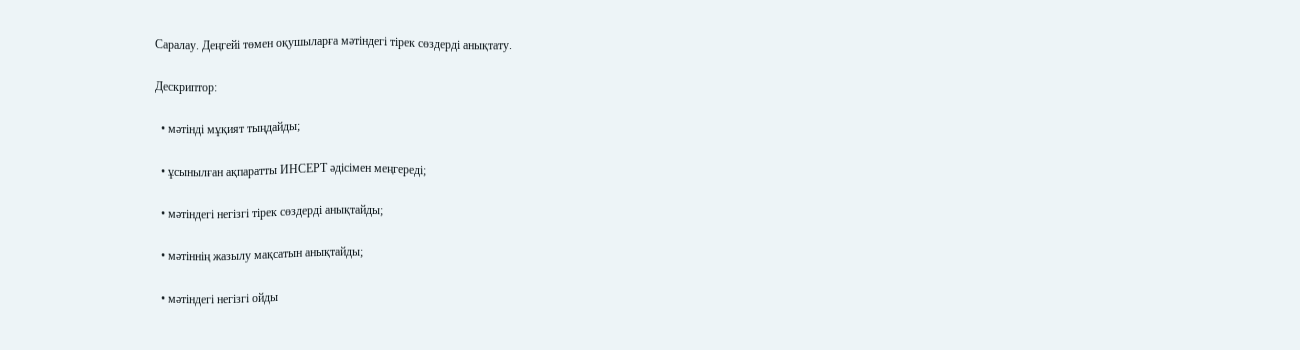Саралау. Деңгейі төмен оқушыларға мәтіндегі тірек сөздерді анықтату.

Дескриптор:

  • мәтінді мұқият тыңдайды;

  • ұсынылған ақпаратты ИНСЕРТ әдісімен меңгереді;

  • мәтіндегі негізгі тірек сөздерді анықтайды;

  • мәтіннің жазылу мақсатын анықтайды;

  • мәтіндегі негізгі ойды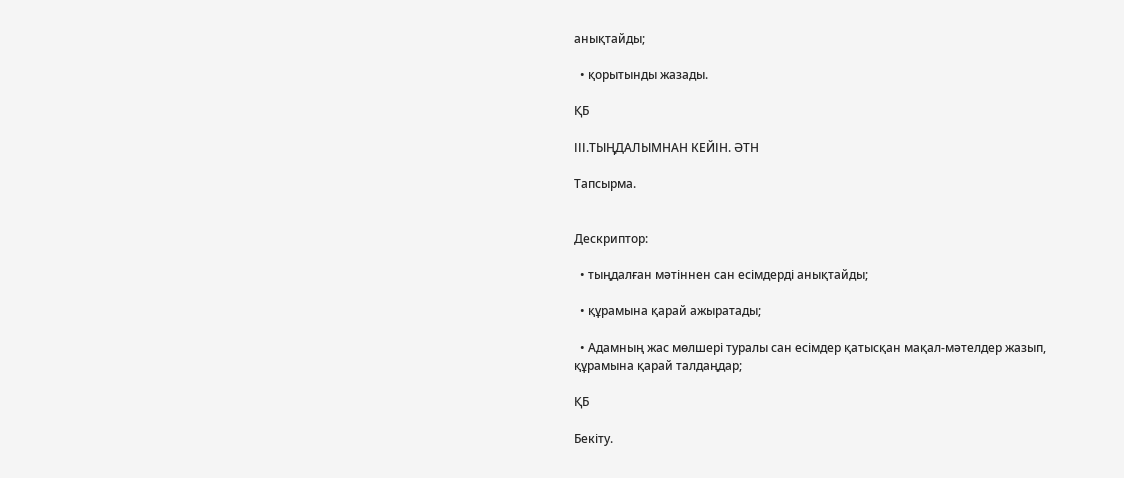анықтайды;

  • қорытынды жазады.

ҚБ

ІІІ.ТЫҢДАЛЫМНАН КЕЙІН. ӘТН

Тапсырма.


Дескриптор:

  • тыңдалған мәтіннен сан есімдерді анықтайды;

  • құрамына қарай ажыратады;

  • Адамның жас мөлшері туралы сан есімдер қатысқан мақал-мәтелдер жазып, құрамына қарай талдаңдар;

ҚБ

Бекіту.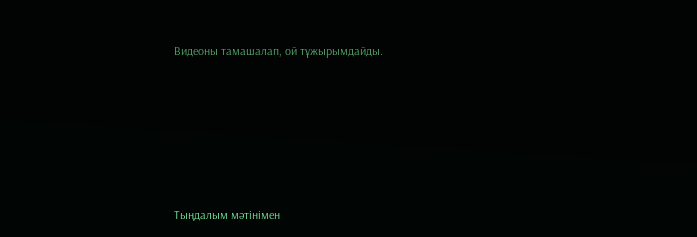Видеоны тамашалап, ой тұжырымдайды.









Тыңдалым мәтінімен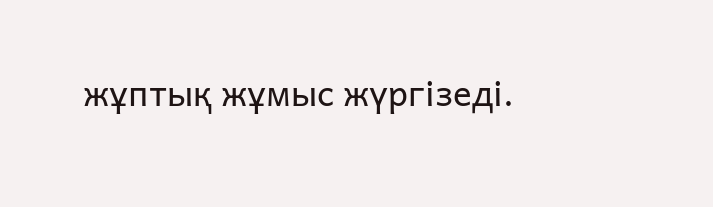жұптық жұмыс жүргізеді.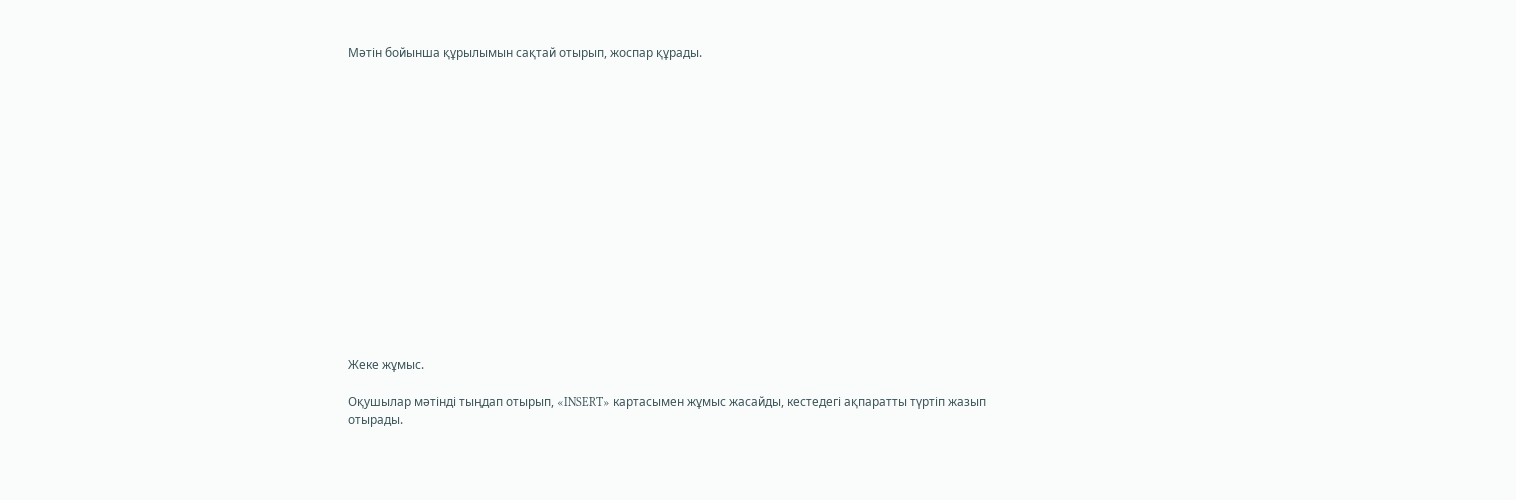Мәтін бойынша құрылымын сақтай отырып, жоспар құрады.
















Жеке жұмыс.

Оқушылар мәтінді тыңдап отырып, «INSERT» картасымен жұмыс жасайды, кестедегі ақпаратты түртіп жазып отырады.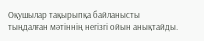Оқушылар тақырыпқа байланысты тыңдалған мәтіннің негізгі ойын анықтайды.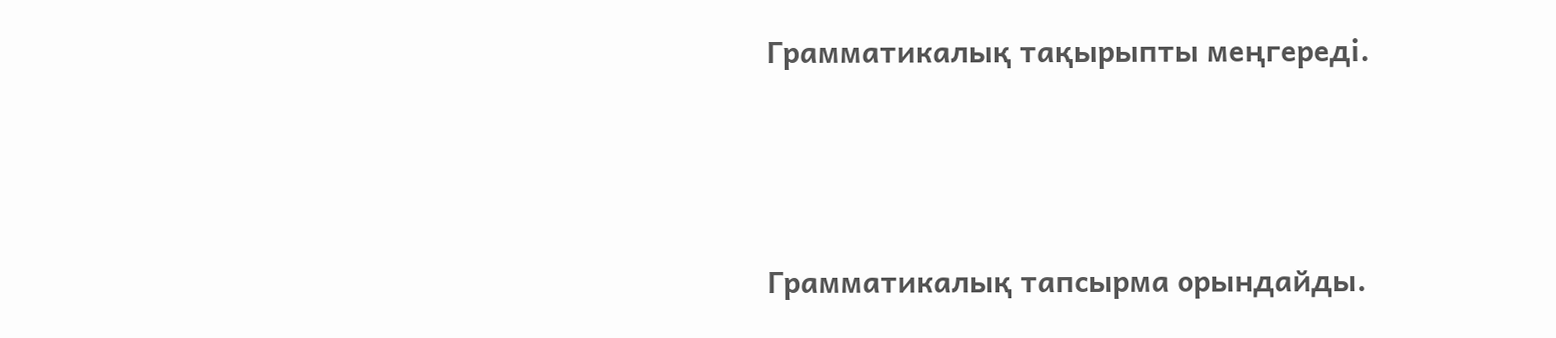Грамматикалық тақырыпты меңгереді.






Грамматикалық тапсырма орындайды.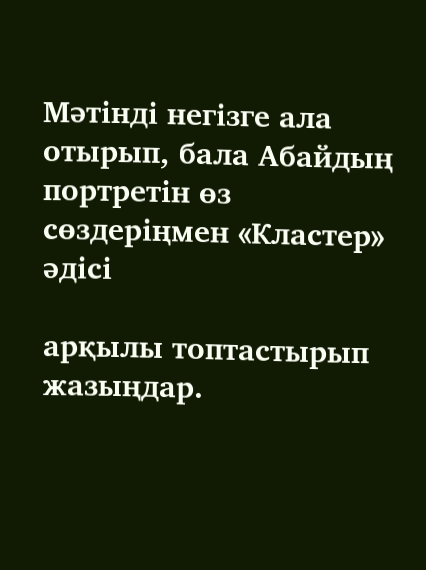Мәтінді негізге ала отырып, бала Абайдың портретін өз сөздеріңмен «Кластер» әдісі

арқылы топтастырып жазыңдар.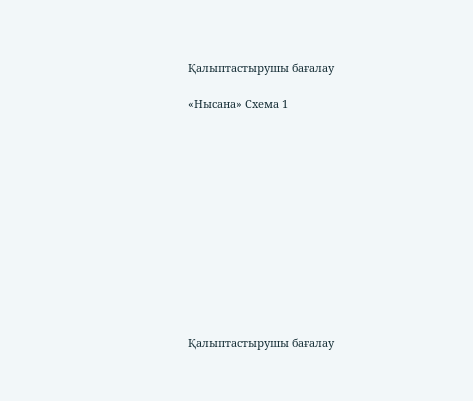Қалыптастырушы бағалау

«Нысана» Схема 1












Қалыптастырушы бағалау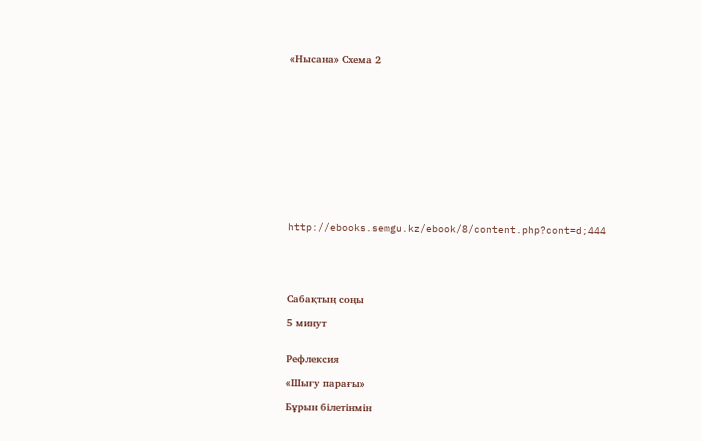«Нысана» Схема 2













http://ebooks.semgu.kz/ebook/8/content.php?cont=d;444





Сабақтың соңы

5 минут


Рефлексия

«Шығу парағы»

Бұрын білетінмін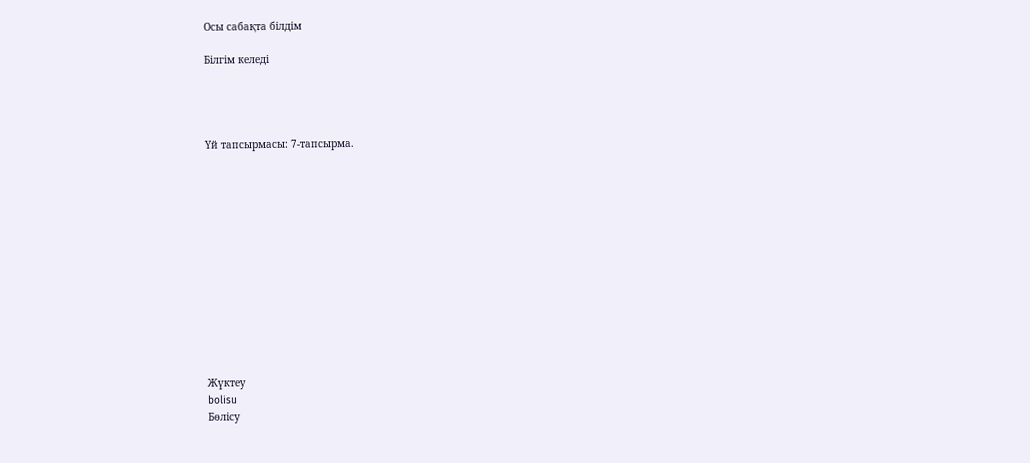Осы сабақта білдім

Білгім келеді




Үй тапсырмасы: 7-тапсырма.













Жүктеу
bolisu
Бөлісу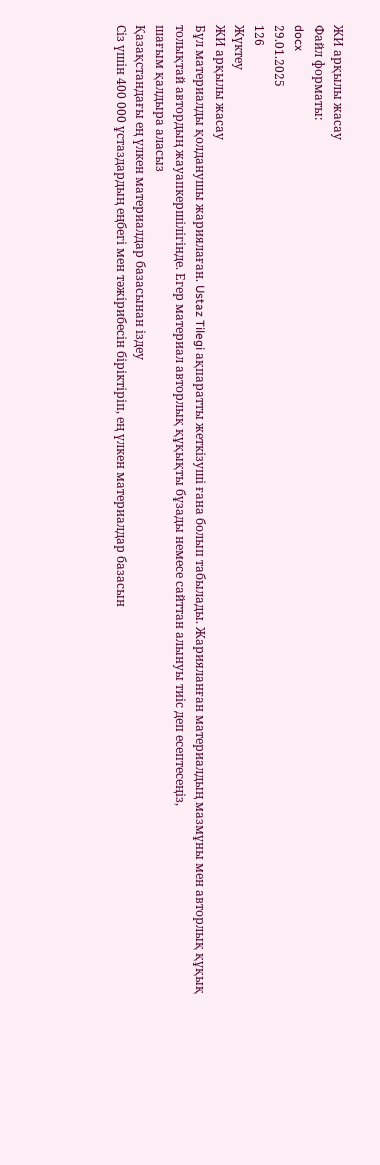ЖИ арқылы жасау
Файл форматы:
docx
29.01.2025
126
Жүктеу
ЖИ арқылы жасау
Бұл материалды қолданушы жариялаған. Ustaz Tilegi ақпаратты жеткізуші ғана болып табылады. Жарияланған материалдың мазмұны мен авторлық құқық толықтай автордың жауапкершілігінде. Егер материал авторлық құқықты бұзады немесе сайттан алынуы тиіс деп есептесеңіз,
шағым қалдыра аласыз
Қазақстандағы ең үлкен материалдар базасынан іздеу
Сіз үшін 400 000 ұстаздардың еңбегі мен тәжірибесін біріктіріп, ең үлкен материалдар базасын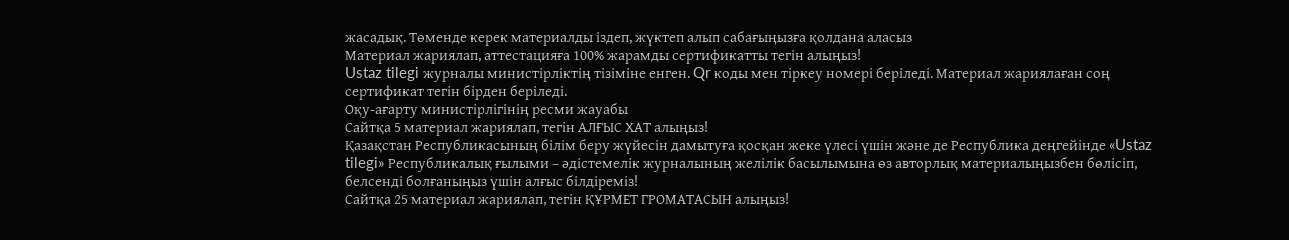жасадық. Төменде керек материалды іздеп, жүктеп алып сабағыңызға қолдана аласыз
Материал жариялап, аттестацияға 100% жарамды сертификатты тегін алыңыз!
Ustaz tilegi журналы министірліктің тізіміне енген. Qr коды мен тіркеу номері беріледі. Материал жариялаған соң сертификат тегін бірден беріледі.
Оқу-ағарту министірлігінің ресми жауабы
Сайтқа 5 материал жариялап, тегін АЛҒЫС ХАТ алыңыз!
Қазақстан Республикасының білім беру жүйесін дамытуға қосқан жеке үлесі үшін және де Республика деңгейінде «Ustaz tilegi» Республикалық ғылыми – әдістемелік журналының желілік басылымына өз авторлық материалыңызбен бөлісіп, белсенді болғаныңыз үшін алғыс білдіреміз!
Сайтқа 25 материал жариялап, тегін ҚҰРМЕТ ГРОМАТАСЫН алыңыз!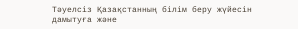Тәуелсіз Қазақстанның білім беру жүйесін дамытуға және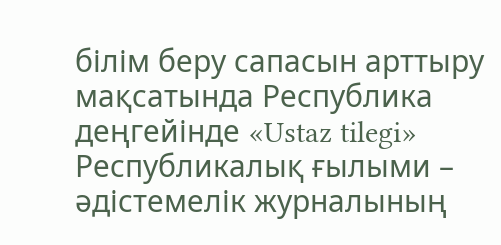білім беру сапасын арттыру мақсатында Республика деңгейінде «Ustaz tilegi» Республикалық ғылыми – әдістемелік журналының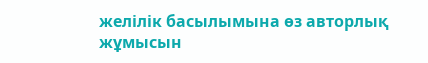желілік басылымына өз авторлық жұмысын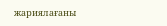жариялағаны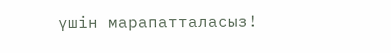үшін марапатталасыз!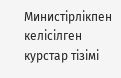Министірлікпен келісілген курстар тізімі